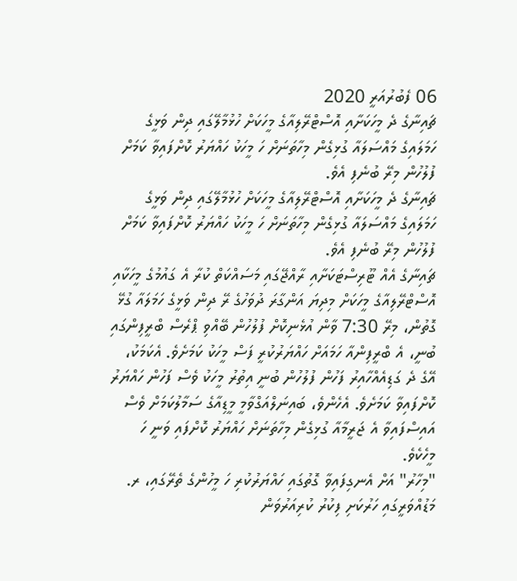06 ފެބުރުއަރީ 2020
ޗައިނާގެ ދެ މީހަކަށާއި އޮސްޓްރޭލިއާގެ މީހަކަށް ހުޅުމާލޭގައި ދިން ވަޅީގެ ހަމަލައިގެ މައްސަލައާ ގުޅިގެން މިހާތަނަށް ހަ މީހަކު ހައްޔަރު ކޮށްފައިވާ ކަމަށް ފުލުހުން މިރޭ ބުނެފި އެވެ.
ޗައިނާގެ ދެ މީހަކަށާއި އޮސްޓްރޭލިއާގެ މީހަކަށް ހުޅުމާލޭގައި ދިން ވަޅީގެ ހަމަލައިގެ މައްސަލައާ ގުޅިގެން މިހާތަނަށް ހަ މީހަކު ހައްޔަރު ކޮށްފައިވާ ކަމަށް ފުލުހުން މިރޭ ބުނެފި އެވެ.
ޗައިނާގެ އެއް ޓޫރިސްޓަކަށާއި ރާއްޖޭގައި މަސައްކަތް ކުރާ އެ ގައުމުގެ މީހަކާއި އޮސްޓްރޭލިއާގެ މީހަކަށް މިދިޔަ އަންގާރަ ދުވަހުގެ ރޭ ދިން ވަޅީގެ ހަމަލައާ ގުޅޭ ގޮތުން، މިރޭ 7:30 ވާން އުޅެނިކޮށް ފުލުހުން ބޭއްވި ޕްރެސް ބްރީފިންގައި ބުނީ، އެ ބްރީފިންއާ ހަމައަށް ހައްޔަރުކުރީ ފަސް މީހަކު ކަމަށެވެ. އެކަމަކު، އޭގެ ދެ ގަޑިއެއްހާއިރު ފަހުން ފުލުހުން ބުނީ އިތުރު މީހަކު ވެސް ފަހުން ހައްޔަރު ކޮށްފައިވާ ކަމަށެވެ. އެހެންވެ، ބައިނަލްއަގްވާމީ މީޑިއާގެ ސަމާލުކަމަށް ވެސް އައިސްފައިވާ އެ ޖަރީމާއާ ގުޅިގެން މިހާތަނަށް ހައްޔަރު ކޮށްފައި ވަނީ ހަ މީހެކެވެ.
"މިހާރު" އަށް އެނގިފައިވާ ގޮތުގައި ހައްޔަރުކުރި ހަ މީހުންގެ ތެރޭގައި، ރ. މަޑުއްވަރީގައި ހަރުކަށި ފިކުރު ކުރިއަރުވަން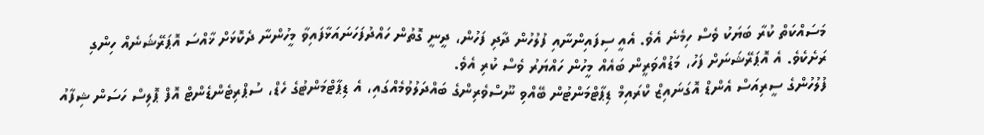މަސައްކަތް ކުރާ ބަޔަކު ވެސް ހިމެނެ އެވެ. އެއީ ސިފައިންނާއި ފުލުހުން ދާދި ފަހުން، ދީނީ ގޮތުން ހައްދުފަހަނައަޅާފައިވާ މީހުންނާ ދެކޮޅަށް ޚާއްސަ އޮޕަރޭޝަނެއް ހިންގި ރަށެކެވެ. އެ އޮޕަރޭޝަނަށް ފަހު، މަޑުއްވަރީން ބައެއް މީހުން ހައްޔަރު ވެސް ކުރި އެވެ.
ފުލުހުންގެ ސީރިއަސް އެންޑް އޮގަނައިޒް ކްރައިމް ޑިޕާޓްމަންޓުން ބޭއްވި ނޫސްވެރިންގެ ބައްދަލުވުމެއްގައި، އެ ޑިޕާޓްމަންޓުގެ ހެޑް، ސުޕްރިޓެންޑެންޓް އޮފް ޕޮލިސް ހަސަން ޝިފާއު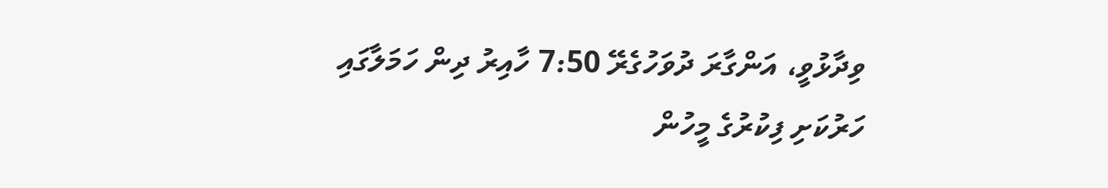ވިދާޅުވީ، އަންގާރަ ދުވަހުގެރޭ 7:50 ހާއިރު ދިން ހަމަލާގައި ހަރުކަށި ފިކުރުގެ މީހުން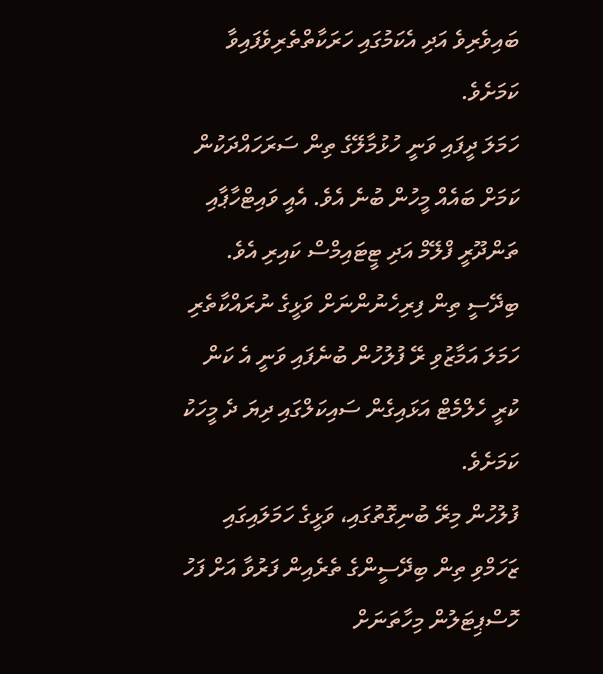ބައިވެރިވެ އަދި އެކަމުގައި ހަރަކާތްތެރިވެފައިވާ ކަމަށެވެ.
ހަމަލަ ދީފައި ވަނީ ހުޅުމާލޭގެ ތިން ސަރަހައްދަކުން ކަމަށް ބައެއް މީހުން ބުނެ އެވެ. އެއީ ވައިޓްހާޕާއި ތަންދޫރީ ފްލޭމް އަދި ޓީޓައިމްސް ކައިރި އެވެ. ބިދޭސީ ތިން ފިރިހެނުންނަށް ވަޅީގެ ނުރައްކާތެރި ހަމަލަ އަމާޒުވި ރޭ ފުލުހުން ބުނެފައި ވަނީ އެ ކަން ކުރީ ހެލްމެޓް އަޅައިގެން ސައިކަލްގައި ދިޔަ ދެ މީހަކު ކަމަށެވެ.
ފުލުހުން މިރޭ ބުނިގޮތުގައި، ވަޅީގެ ހަމަލައިގައި ޒަހަމްވި ތިން ބިދޭސީންގެ ތެރެއިން ފަރުވާ އަށް ފަހު ހޮސްޕިޓަލުން މިހާތަނަށް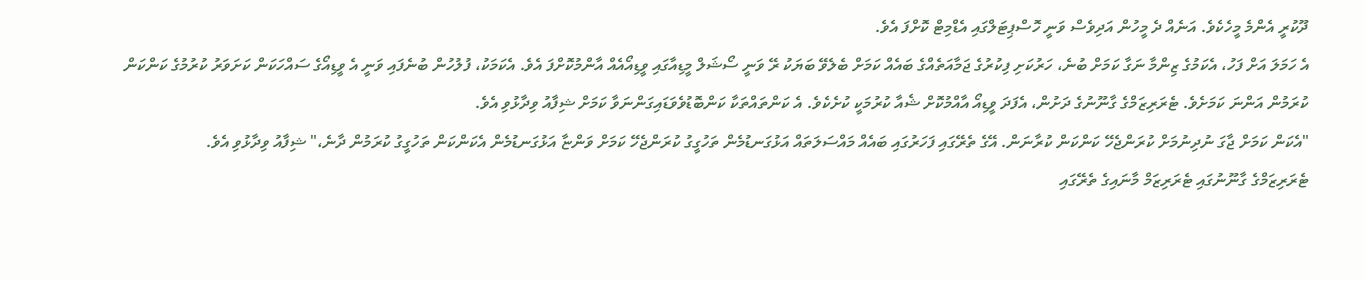ދޫކުރީ އެންމެ މީހެކެވެ. އަނެއް ދެ މީހުން އަދިވެސް ވަނީ ހޮސްޕިޓަލްގައި އެޑްމިޓް ކޮށްފަ އެވެ.
އެ ހަމަލަ އަށް ފަހު، އެކަމުގެ ޒިންމާ ނަގާ ކަމަށް ބުނެ، ހަރުކަށި ފިކުރުގެ ޖަމާއަތެއްގެ ބައެއް ކަމަށް ބެލެވޭ ބަޔަކު ރޭ ވަނީ ސޯޝަލް މީޑިއާގައި ވީޑިއޯއެއް އާންމުކޮށްފަ އެވެ. އެކަމަކު، ފުލުހުން ބުނެފައި ވަނީ އެ ވީޑިއޯގެ ސައްހަކަން ކަށަވަރު ކުރުމުގެ ކަންކަން ކުރަމުން އަންނަ ކަމަށެވެ. ޓެރަރިޒަމްގެ ގާނޫނުގެ ދަށުން، އެފަދަ ވީޑިއޯ އާއްމުކޮށް ޝެއާ ކުރުމަކީ ކުށެކެވެ. އެ ކަންތައްތަކާ ކަންބޮޑުވެވަޑައިގަންނަވާ ކަމަށް ޝިފާއު ވިދާޅުވި އެވެ.
"އެކަން ކަމަށް ޖާގަ ނުދިނުމަށް ކުރަންޖެހޭ ކަންކަން ކުރާނަން. އޭގެ ތެރޭގައި ފަހަރުގައި ބައެއް މައްސަލަތައް އަޅުގަނޑުމެން ތަހުގީގު ކުރަންޖެހޭ ކަމަށް ވަންޏާ އަޅުގަނޑުމެން އެކަންކަން ތަހުގީގު ކުރަމުން ދާނެ،" ޝިފާއު ވިދާޅުވި އެވެ.
ޓެރަރިޒަމްގެ ގާނޫނުގައި ޓެރަރިޒަމް މާނައިގެ ތެރޭގައި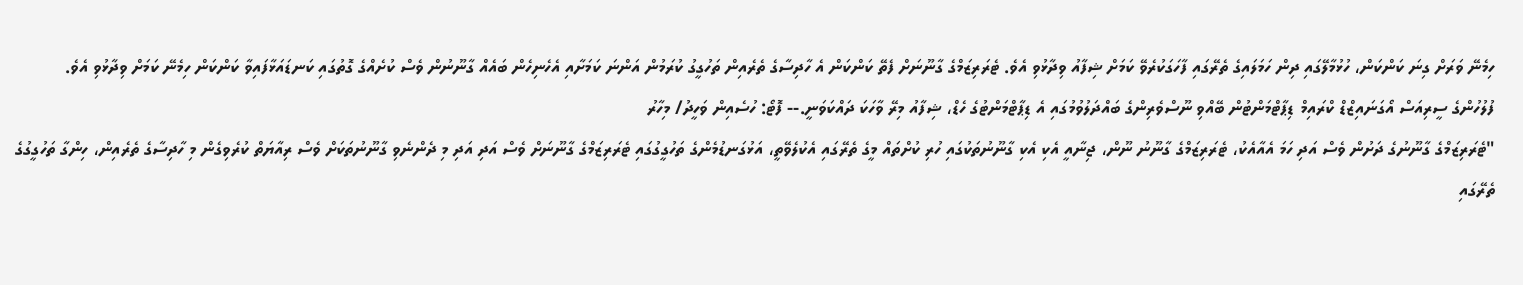ހިމެނޭ ވަރަށް ގިނަ ކަންކަން، ހުޅުމާލޭގައި ދިން ހަމަލައިގެ ތެރޭގައި ފާހަގަކުރެވޭ ކަމަށް ޝިފާއު ވިދާޅުވި އެވެ. ޓެރަރިޒަމްގެ ގާނޫނަށް ފެތޭ ކަންކަން އެ ހާދިސާގެ ތެރެއިން ތަހުގީގު ކުރަމުން އަންނަ ކަމަށާއި އެހެނިހެން ބައެއް ގާނޫނުން ވެސް ކުށެއްގެ ގޮތުގައި ކަނޑައަޅާފައިވާ ކަންކަން ހިމެނޭ ކަމަށް ވިދާޅުވި އެވެ.
ފުލުހުންގެ ސީރިއަސް އޯގަނައިޒްޑް ކްރައިމް ޑިޕާޓްމަންޓުން ބޭއްވި ނޫސްވެރިންގެ ބައްދަލުވުމުގައި އެ ޑިޕާޓްމަންޓުގެ ހެޑް، ޝިފާއު މިރޭ ވާހަކަ ދައްކަވަނީ.-- ފޮޓޯ: ހުސެއިން ވަހީދު/ މިހާރު
"ޓެރަރިޒަމްގެ ގާނޫނުގެ ދަށުން ވެސް އަދި ހަމަ އެއާއެކު، ޓެރަރިޒަމްގެ ގާނޫނު ނޫން، ޖިނާއީ އެކި އެކި ގާނޫނުތަކުގައި ހުރި ކުށްތައް މީގެ ތެރޭގައި އެކުލެވޭތީ، އަޅުގަނޑުމެންގެ ތަހުގީގުގައި ޓެރަރިޒަމްގެ ގާނޫނަށް ވެސް އަދި އަދި މި ދެންނެވި ގާނޫނުތަކަށް ވެސް ރިއާޔަތް ކުރެވިގެން މި ހާދިސާގެ ތެރެއިން، ހިންގާ ތަހުގީގުގެ ތެރޭގައި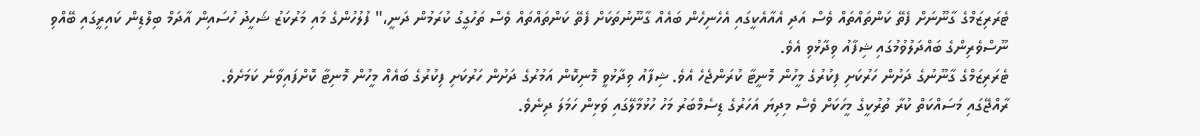ޓެރަރިޒަމްގެ ގާނޫނަށް ފެތޭ ކަންތައްތައް ވެސް އަދި އެއާއެކީގައި އެހެނިހެން ބައެއް ގާނޫނުތަކަށް ފެތޭ ކަންތައްތައް ވެސް ތަހުގީގު ކުރަމުން ދަނީ،" ފުލުހުންގެ މައި މަރުކަޒު ޝަހީދު ހުސައިން އާދަމް ބިލްޑިން ކައިރީގައި ބޭއްވި ނޫސްވެރިންގެ ބައްދަލުވުމުގައި ޝިފާއު ވިދާޅުވި އެވެ.
ޓެރަރިޒަމްގެ ގާނޫނުގެ ދަށުން ހަރުކަށި ފިކުރުގެ މީހުން މޮނީޓާ ކުރަންޖެހެ އެވެ. ޝިފާއު ވިދާޅުވީ މޮނިކޮން އަމުރުގެ ދަށުން ހަރުކަށި ފިކުރުގެ ބައެއް މީހުން މޮނިޓާ ކޮށްފައިވާނެ ކަމަށެވެ.
ރާއްޖޭގައި މަސައްކަތް ކުރާ ތުރުކީގެ މީހަކަށް ވެސް މިދިޔަ އަހަރުގެ ޑިސެމްބަރު މަހު ހުޅުމާލޭގައި ވަޅިން ހަމަލަ ދިނެވެ.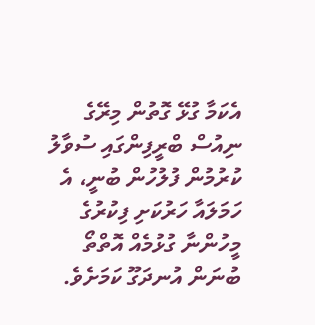އެކަމާ ގުޅޭ ގޮތުން މިރޭގެ ނިއުސް ބްރީފިންގައި ސުވާލު ކުރުމުން ފުލުހުން ބުނީ، އެ ހަމަލައާ ހަރުކަށި ފިކުރުގެ މީހުންނާ ގުޅުމެއް އޮތްތޯ ބުނަން އުނދަގޫ ކަމަށެވެ.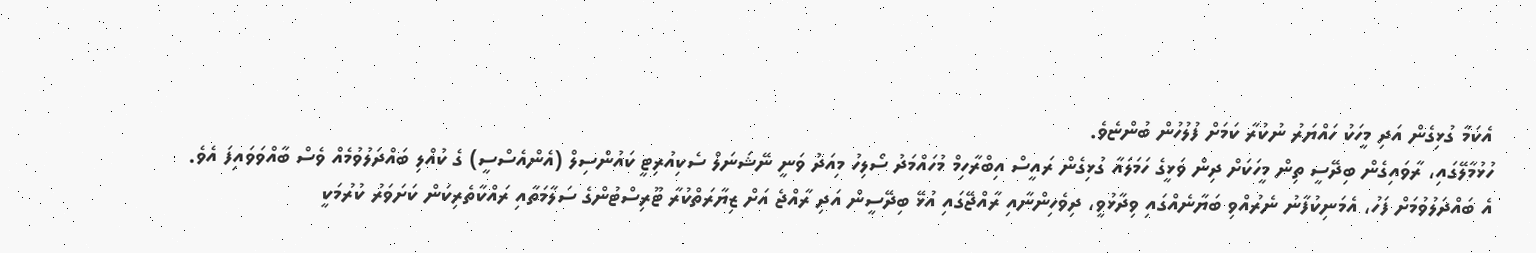އެކަމާ ގުޅިގެން އަދި މީހަކު ހައްޔަރު ނުކުރާ ކަމަށް ފުލުހުން ބުންޏެވެ.
ހުޅުމާލޭގައި، ރާވައިގެން ބިދޭސީ ތިން މީހަކަށް ދިން ވަޅީގެ ހަމަލައާ ގުޅިގެން ރައީސް އިބްރާހިމް މުހައްމަދު ސޯލިހު މިއަދު ވަނީ ނޭޝަނަލް ސެކިއުރިޓީ ކައުންސިލް (އެންއެސްސީ) ގެ ކުއްލި ބައްދަލުވުމެއް ވެސް ބާއްވަވައިފަ އެވެ.
އެ ބައްދަލުވުމަށް ފަހު، އެމަނިކުފާނު ނެރުއްވި ބަޔާނެއްގައި ވިދާޅުވީ، ދިވެހިންނާއި ރާއްޖޭގައި އުޅޭ ބިދޭސީން އަދި ރާއްޖެ އަށް ޒިޔާރަތްކުރާ ޓޫރިސްޓުންގެ ސަލާމަތާއި ރައްކާތެރިކަން ކަށަވަރު ކުރުމަކީ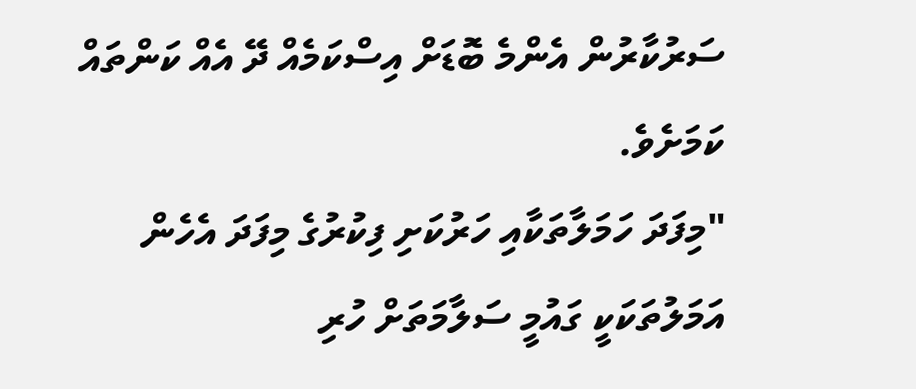ސަރުކާރުން އެންމެ ބޮޑަށް އިސްކަމެއް ދޭ އެއް ކަންތައް ކަމަށެވެ.
"މިފަދަ ހަމަލާތަކާއި ހަރުކަށި ފިކުރުގެ މިފަދަ އެހެން އަމަލުތަކަކީ ގައުމީ ސަލާމަތަށް ހުރި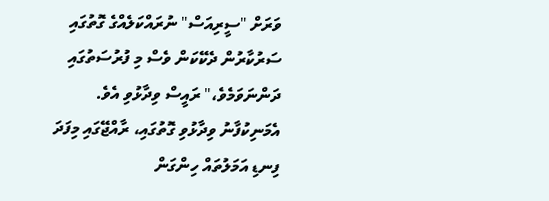ވަރަށް "ސީރިއަސް" ނުރައްކަލެއްގެ ގޮތުގައި ސަރުކާރުން ދެކޭކަން ވެސް މި ފުރުސަތުގައި ދަންނަވަމެވެ،" ރައީސް ވިދާޅުވި އެވެ.
އެމަނިކުފާނު ވިދާޅުވި ގޮތުގައި، ރާއްޖޭގައި މިފަދަ ފިނޑި އަމަލުތައް ހިންގަން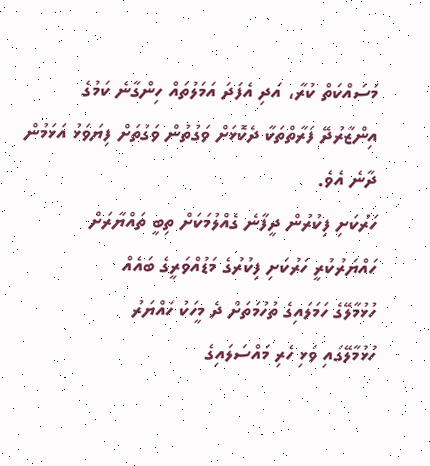މަސައްކަތް ކުރާ، އަދި އެފަދަ އަމަލުތައް ހިންގާނެ ކަމުގެ އިންޒާރުދޭ ފަރާތްތަކާ ދެކޮޅަށް ވަގުތުން ވަގުތަށް ފިޔަވަޅު އަޅަމުން ދާނެ އެވެ.
ހަރުކަށި ފިކުރުން ދީފާނެ ގެއްލުމަކަށް ތިބީ ތައްޔާރަށް
ހައްޔަރުކުރީ ހަރުކަށި ފިކުރުގެ މަޑުއްވަރީގެ ބައެއް
ހުޅުމާލޭގެ ހަމަލައިގެ ތުހުމަތަށް ދެ މީހަކު ހައްޔަރު
ހުޅުމާލޭގައި ވަޅި ހެރި މައްސަލައިގެ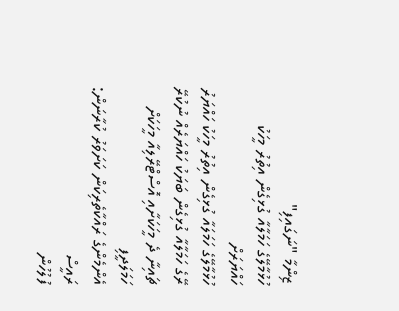ޒިންމާ "ނަގައިފި"
ހުޅުމާލޭގެ ހަމަލާއާ ގުޅިގެން އިތުރު މީހަކު ހައްޔަރަށް
ހުޅުމާލޭގެ ހަމަލައާ ގުޅިގެން އިތުރު މީހަކު ހައްޔަރު
ރޭގެ ހަމަލާއާ ގުޅިގެން ބަޔަކު ހައްޔަރެއް ނުކުރޭ
ޗައިނާ ދެ މީހަކަށާއި އޮސްޓްރޭލިއާ މީހަކަށް ހަމަލަދީފި
އެންމެންގެ ރައްކާތެރިކަން ކަށަވަރު ކުރާނަން: ރައީސް
ފުލުހުން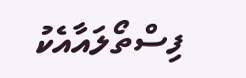ފިސްތޯލައާއެކު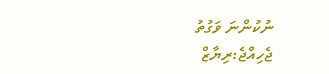ނުކުންނަ ވަގުތު ޖެހިއްޖެ:ރިޔާޒް